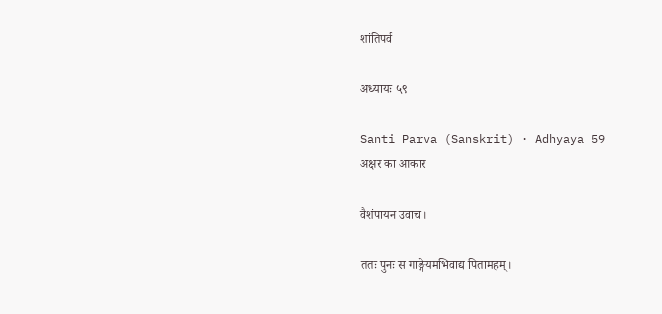शांतिपर्व

अध्यायः ५९

Santi Parva (Sanskrit) · Adhyaya 59
अक्षर का आकार

वैशंपायन उवाच।

ततः पुनः स गाङ्गेयमभिवाद्य पितामहम्।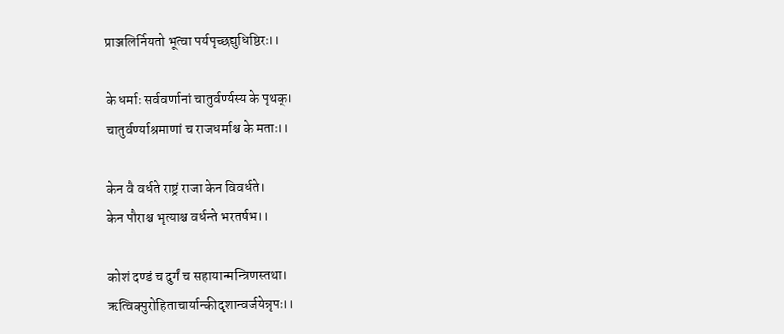प्राञ्जलिर्नियतो भूत्वा पर्यपृच्छद्युधिष्ठिरः।।

के धर्माः सर्ववर्णानां चातुर्वर्ण्यस्य के पृथक्।
चातुर्वर्ण्याश्रमाणां च राजधर्माश्च के मताः।।

केन वै वर्धते राष्ट्रं राजा केन विवर्धते।
केन पौराश्च भृत्याश्च वर्धन्ते भरतर्षभ।।

कोशं दण्डं च दुर्गं च सहायान्मन्त्रिणस्तथा।
ऋत्विक्पुरोहिताचार्यान्कीदृशान्वर्जयेन्नृपः।।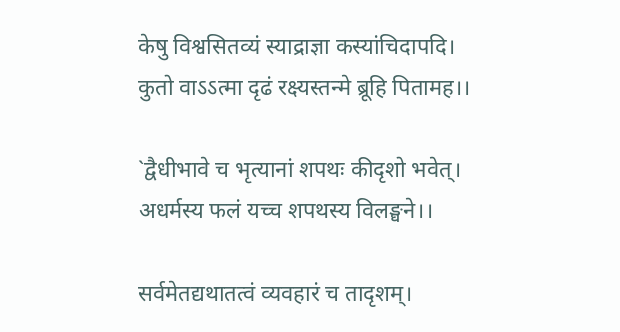केषु विश्वसितव्यं स्याद्राज्ञा कस्यांचिदापदि।
कुतो वाऽऽत्मा दृढं रक्ष्यस्तन्मे ब्रूहि पितामह।।

`द्वैधीभावे च भृत्यानां शपथः कीदृशो भवेत्।
अधर्मस्य फलं यच्च शपथस्य विलङ्घने।।

सर्वमेतद्यथातत्वं व्यवहारं च तादृशम्।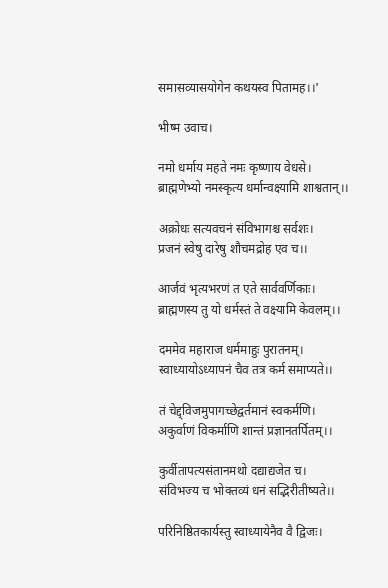समासव्यासयोगेन कथयस्व पितामह।।'

भीष्म उवाच।

नमो धर्माय महते नमः कृष्णाय वेधसे।
ब्राह्मणेभ्यो नमस्कृत्य धर्मान्वक्ष्यामि शाश्वतान्।।

अक्रोधः सत्यवचनं संविभागश्च सर्वशः।
प्रजनं स्वेषु दारेषु शौचमद्रोह एव च।।

आर्जवं भृत्यभरणं त एते सार्ववर्णिकाः।
ब्राह्मणस्य तु यो धर्मस्तं ते वक्ष्यामि केवलम्।।

दममेव महाराज धर्ममाहुः पुरातनम्।
स्वाध्यायोऽध्यापनं चैव तत्र कर्म समाप्यते।।

तं चेद्द्विजमुपागच्छेद्वर्तमानं स्वकर्मणि।
अकुर्वाणं विकर्माणि शान्तं प्रज्ञानतर्पितम्।।

कुर्वीतापत्यसंतानमथो दद्याद्यजेत च।
संविभज्य च भोक्तव्यं धनं सद्भिरीतीष्यते।।

परिनिष्ठितकार्यस्तु स्वाध्यायेनैव वै द्विजः।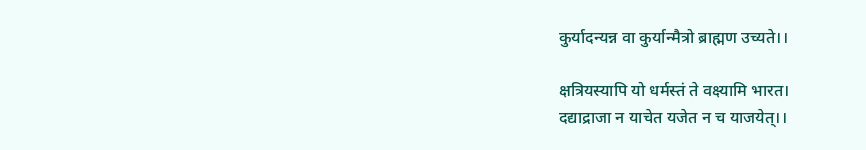कुर्यादन्यन्न वा कुर्यान्मैत्रो ब्राह्मण उच्यते।।

क्षत्रियस्यापि यो धर्मस्तं ते वक्ष्यामि भारत।
दद्याद्राजा न याचेत यजेत न च याजयेत्।।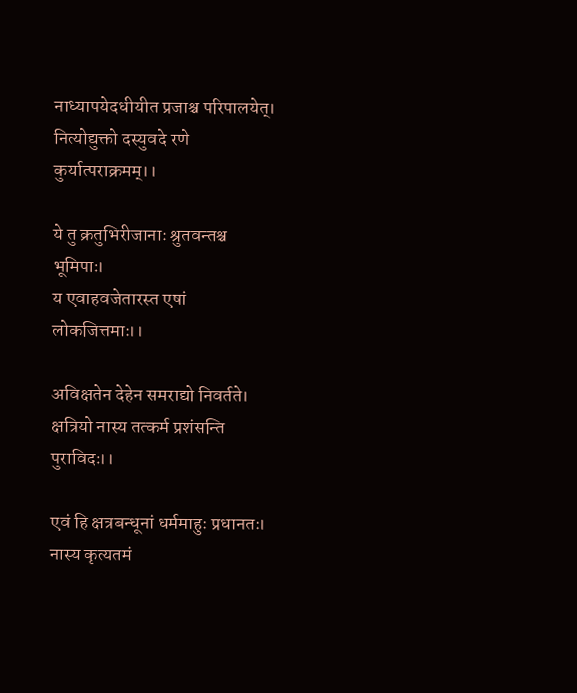नाध्यापयेदधीयीत प्रजाश्च परिपालयेत्।
नित्योद्युक्तो दस्युवदे रणे कुर्यात्पराक्रमम्।।

ये तु क्रतुभिरीजानाः श्रुतवन्तश्च भूमिपाः।
य एवाहवजेतारस्त एषां लोकजित्तमाः।।

अविक्षतेन देहेन समराद्यो निवर्तते।
क्षत्रियो नास्य तत्कर्म प्रशंसन्ति पुराविदः।।

एवं हि क्षत्रबन्धूनां धर्ममाहुः प्रधानतः।
नास्य कृत्यतमं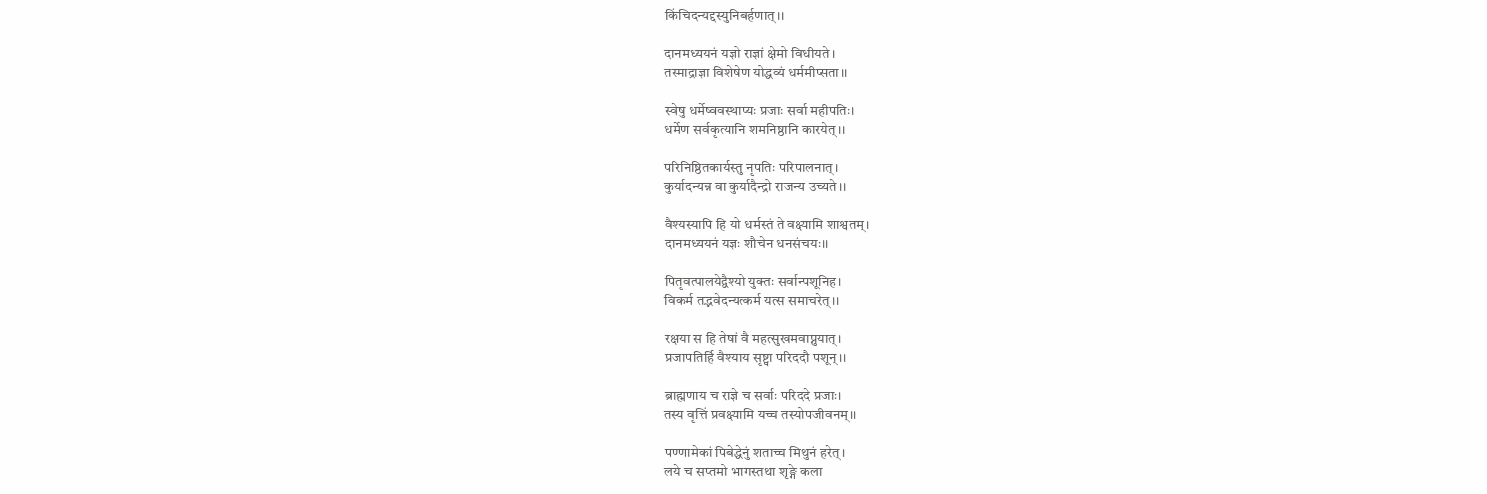किंचिदन्यद्दस्युनिबर्हणात्।।

दानमध्ययनं यज्ञो राज्ञां क्षेमो विधीयते।
तस्माद्राज्ञा विशेषेण योद्धव्यं धर्ममीप्सता।।

स्वेषु धर्मेष्ववस्थाप्यः प्रजाः सर्वा महीपतिः।
धर्मेण सर्वकृत्यानि शमनिष्ठानि कारयेत्।।

परिनिष्ठितकार्यस्तु नृपतिः परिपालनात्।
कुर्यादन्यन्न वा कुर्यादैन्द्रो राजन्य उच्यते।।

वैश्यस्यापि हि यो धर्मस्तं ते वक्ष्यामि शाश्वतम्।
दानमध्ययनं यज्ञः शौचेन धनसंचयः।।

पितृवत्पालयेद्वैश्यो युक्तः सर्वान्पशूनिह।
विकर्म तद्भवेदन्यत्कर्म यत्स समाचरेत्।।

रक्षया स हि तेषां वै महत्सुखमवाप्नुयात्।
प्रजापतिर्हि वैश्याय सृष्ट्वा परिददौ पशून्।।

ब्राह्मणाय च राज्ञे च सर्वाः परिददे प्रजाः।
तस्य वृत्तिं प्रवक्ष्यामि यच्च तस्योपजीवनम्।।

पण्णामेकां पिबेद्धेनुं शताच्च मिथुनं हरेत्।
लये च सप्तमो भागस्तथा शृङ्गे कला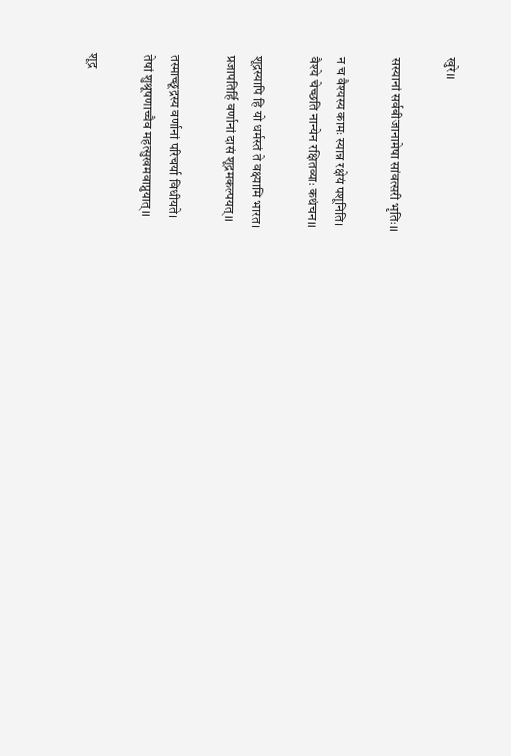खुरे।।

सस्यानां सर्वबीजानामेषा सांवत्सरी भृतिः।।

न च वैश्यस्य कामः स्यान्न रक्षेयं पशूनिति।
वैश्ये चेच्छति नान्येन रक्षितव्याः कथंचन।।

शूद्रस्यापि हि यो धर्मस्तं ते वक्ष्यामि भारत।
प्रजापतिर्हि वर्णानां दासं शूद्रमकल्पयत्।।

तस्माच्छूद्रस्य वर्णानां परिचर्या विधीयते।
तेषां शुश्रूषणाच्चैव महत्सुखमवाप्नुयात्।।

शूद्र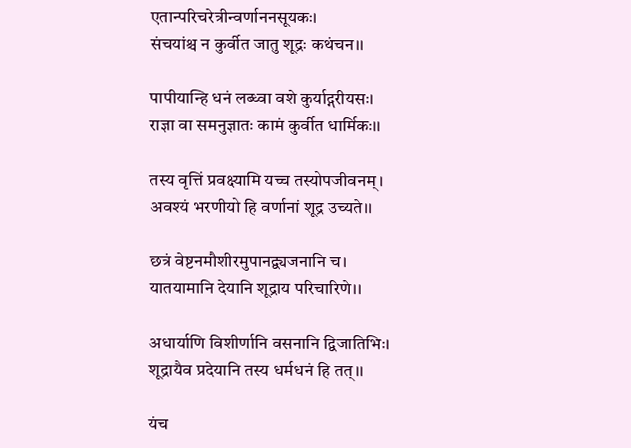एतान्परिचरेत्रीन्वर्णाननसूयकः।
संचयांश्च न कुर्वीत जातु शूद्रः कथंचन।।

पापीयान्हि धनं लब्ध्वा वशे कुर्याद्गरीयसः।
राज्ञा वा समनुज्ञातः कामं कुर्वीत धार्मिकः।।

तस्य वृत्तिं प्रवक्ष्यामि यच्च तस्योपजीवनम्।
अवश्यं भरणीयो हि वर्णानां शूद्र उच्यते।।

छत्रं वेष्टनमौशीरमुपानद्व्यजनानि च।
यातयामानि देयानि शूद्राय परिचारिणे।।

अधार्याणि विशीर्णानि वसनानि द्विजातिभिः।
शूद्रायैव प्रदेयानि तस्य धर्मधनं हि तत्।।

यंच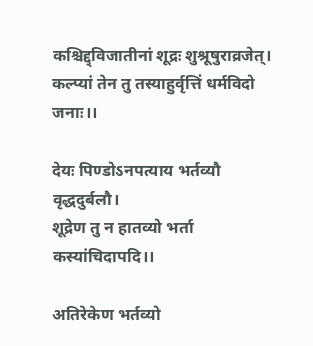कश्चिद्द्विजातीनां शूद्रः शुश्रूषुराव्रजेत्।
कल्प्यां तेन तु तस्याहुर्वृत्तिं धर्मविदो जनाः।।

देयः पिण्डोऽनपत्याय भर्तव्यौ वृद्धदुर्बलौ।
शूद्रेण तु न हातव्यो भर्ता कस्यांचिदापदि।।

अतिरेकेण भर्तव्यो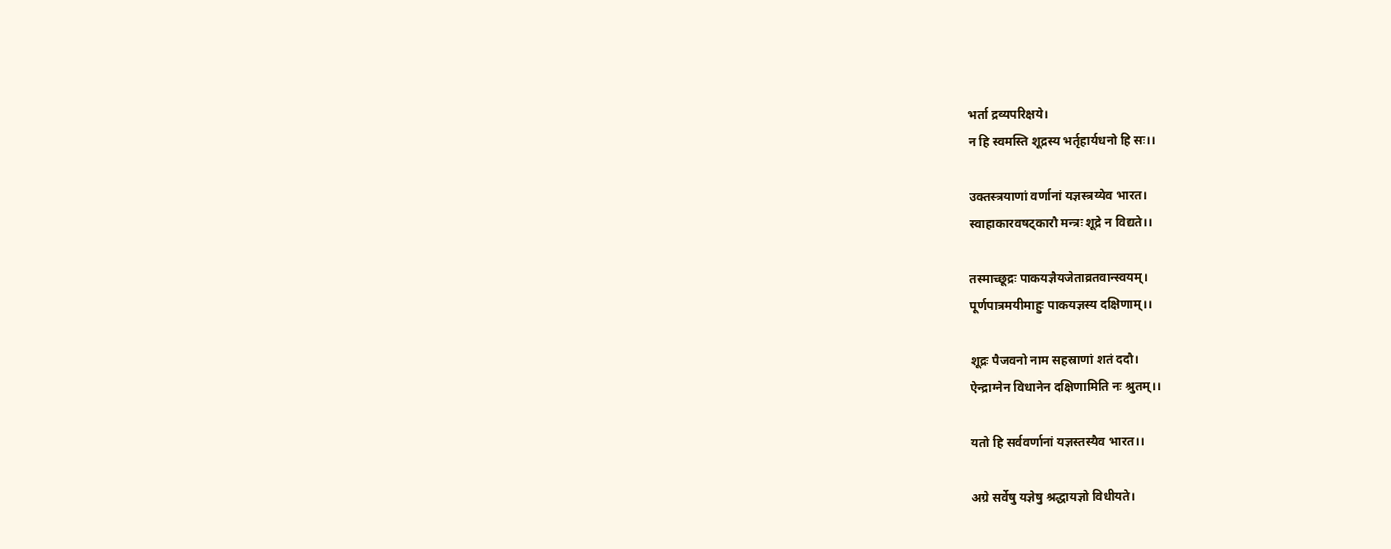भर्ता द्रव्यपरिक्षये।
न हि स्वमस्ति शूद्रस्य भर्तृहार्यधनो हि सः।।

उक्तस्त्रयाणां वर्णानां यज्ञस्त्रय्येव भारत।
स्वाहाकारवषट्‌कारौ मन्त्रः शूद्रे न विद्यते।।

तस्माच्छूद्रः पाकयज्ञैयजेताव्रतवान्स्वयम्।
पूर्णपात्रमयीमाहुः पाकयज्ञस्य दक्षिणाम्।।

शूद्रः पैजवनो नाम सहस्राणां शतं ददौ।
ऐन्द्राग्नेन विधानेन दक्षिणामिति नः श्रुतम्।।

यतो हि सर्ववर्णानां यज्ञस्तस्यैव भारत।।

अग्रे सर्वेषु यज्ञेषु श्रद्धायज्ञो विधीयते।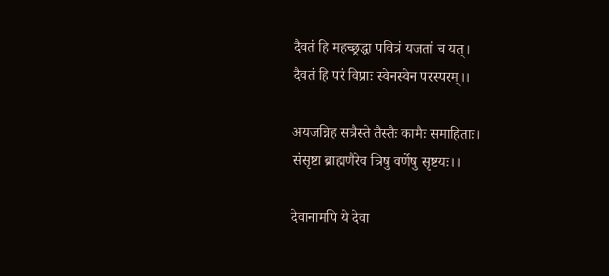दैवतं हि महच्छ्रद्धा पवित्रं यजतां च यत्।
दैवतं हि परं विप्राः स्वेनस्वेन परस्परम्।।

अयजन्निह सत्रैस्ते तैस्तैः कामैः समाहिताः।
संसृष्टा ब्राह्मणैरेव त्रिषु वर्णेषु सृष्टयः।।

देवानामपि ये देवा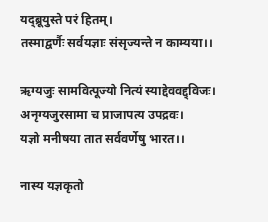यद्ब्रूयुस्ते परं हितम्।
तस्माद्वर्णैः सर्वयज्ञाः संसृज्यन्ते न काम्यया।।

ऋग्यजुः सामवित्पूज्यो नित्यं स्याद्देववद्द्विजः।
अनृग्यजुरसामा च प्राजापत्य उपद्रवः।
यज्ञो मनीषया तात सर्ववर्णेषु भारत।।

नास्य यज्ञकृतो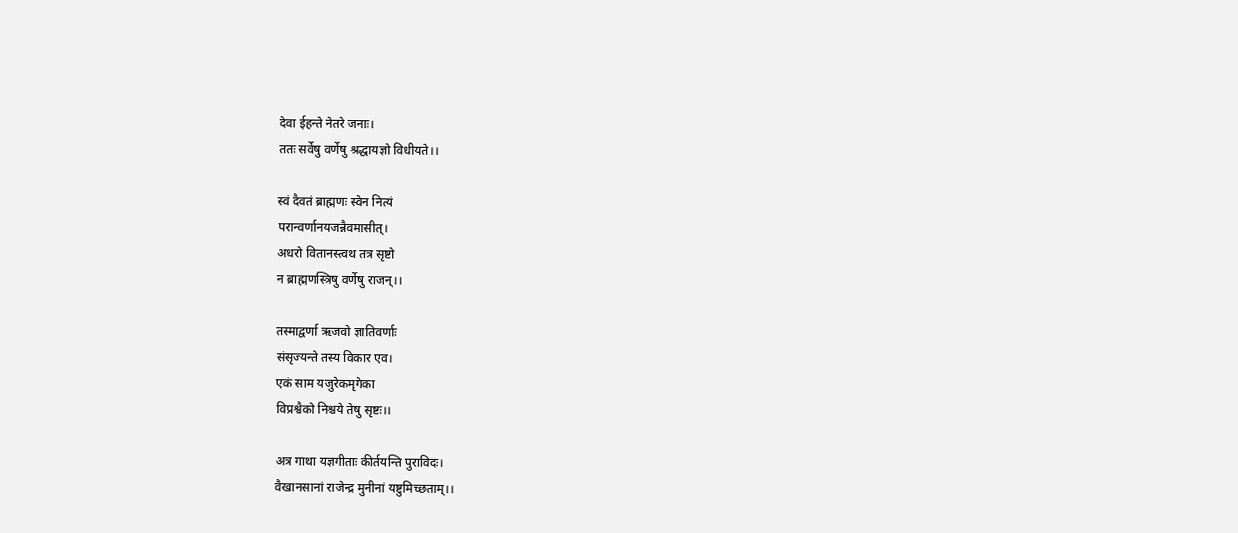देवा ईहन्ते नेतरे जनाः।
ततः सर्वेषु वर्णेषु श्रद्धायज्ञो विधीयते।।

स्वं दैवतं ब्राह्मणः स्वेन नित्यं
परान्वर्णानयजन्नैवमासीत्।
अधरो वितानस्त्वथ तत्र सृष्टो
न ब्राह्मणस्त्रिषु वर्णेषु राजन्।।

तस्माद्वर्णा ऋजवो ज्ञातिवर्णाः
संसृज्यन्ते तस्य विकार एव।
एकं साम यजुरेकमृगेका
विप्रश्वैको निश्चये तेषु सृष्टः।।

अत्र गाथा यज्ञगीताः कीर्तयन्ति पुराविदः।
वैखानसानां राजेन्द्र मुनीनां यष्टुमिच्छताम्।।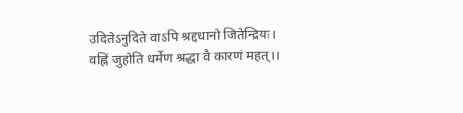उदितेऽनुदिते वाऽपि श्रद्दधानो जितेन्द्रियः।
वह्निं जुहोति धर्मेण श्रद्धा वै कारणं महत्।।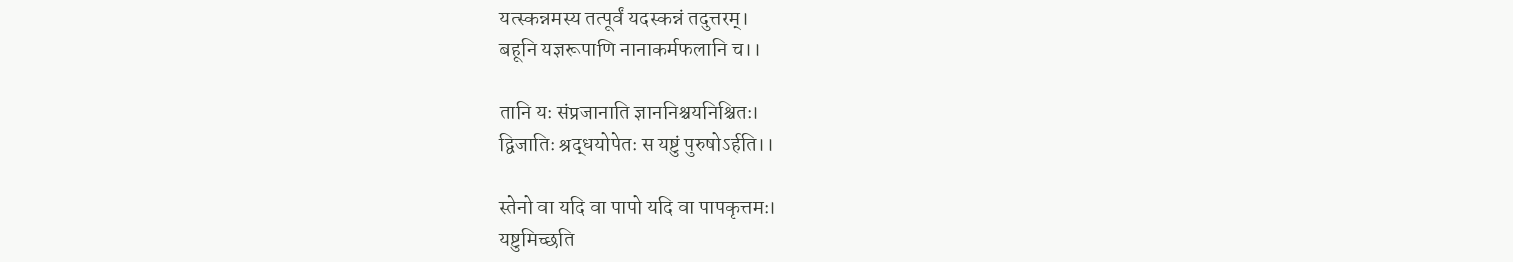यत्स्कन्नमस्य तत्पूर्वं यदस्कन्नं तदुत्तरम्।
बहूनि यज्ञरूपाणि नानाकर्मफलानि च।।

तानि यः संप्रजानाति ज्ञाननिश्चयनिश्चितः।
द्विजातिः श्रद्धयोपेतः स यष्टुं पुरुषोऽर्हति।।

स्तेनो वा यदि वा पापो यदि वा पापकृत्तमः।
यष्टुमिच्छति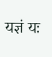यज्ञं यः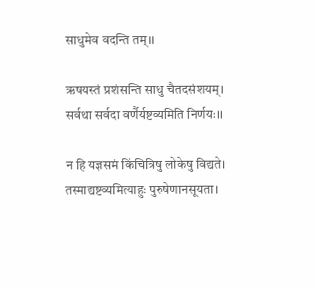साधुमेव वदन्ति तम्।।

ऋषयस्तं प्रशंसन्ति साधु चैतदसंशयम्।
सर्वथा सर्वदा वर्णैर्यष्टव्यमिति निर्णयः।।

न हि यज्ञसमं किंचित्रिषु लोकेषु विद्यते।
तस्माद्यष्टव्यमित्याहुः पुरुषेणानसूयता।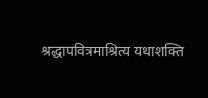श्रद्धापवित्रमाश्रित्य यथाशक्ति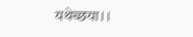यथेच्छया।।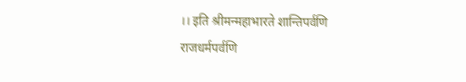।। इति श्रीमन्महाभारते शान्तिपर्वणि
राजधर्मपर्वणि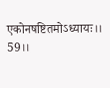एकोनषष्टितमोऽध्यायः।। 59।।